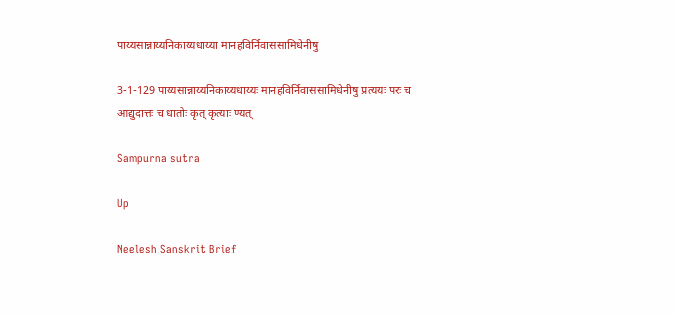पाय्यसान्नाय्यनिकाय्यधाय्या मानहविर्निवाससामिधेनीषु

3-1-129 पाय्यसान्नाय्यनिकाय्यधाय्यः मानहविर्निवाससामिधेनीषु प्रत्ययः परः च आद्युदात्तः च धातोः कृत् कृत्याः ण्यत्

Sampurna sutra

Up

Neelesh Sanskrit Brief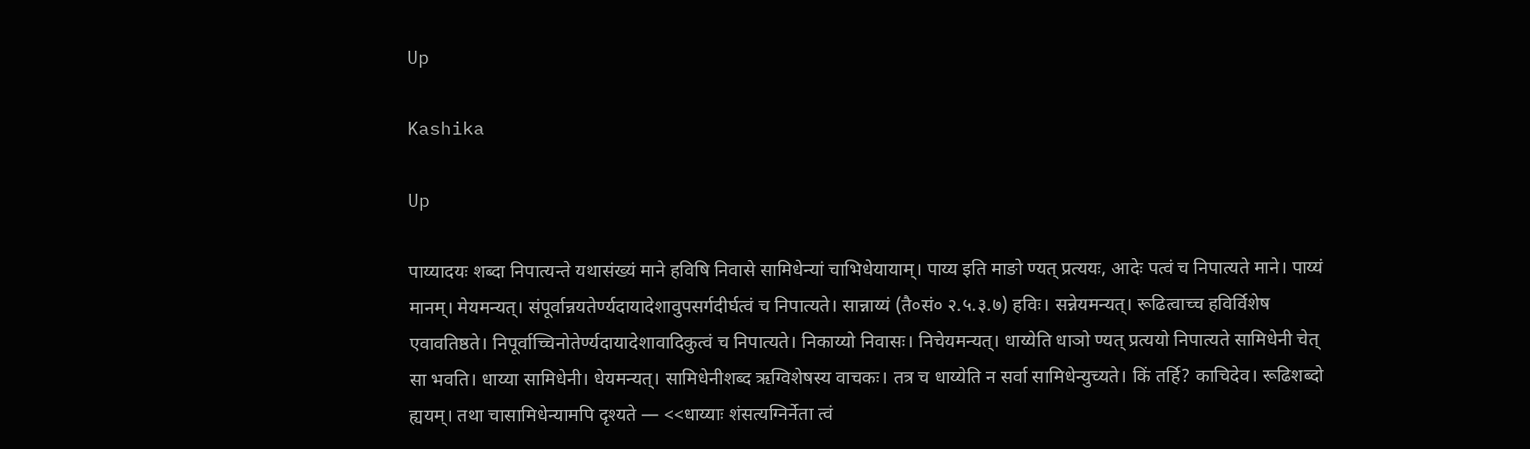Up

Kashika

Up

पाय्यादयः शब्दा निपात्यन्ते यथासंख्यं माने हविषि निवासे सामिधेन्यां चाभिधेयायाम्। पाय्य इति माङो ण्यत् प्रत्ययः, आदेः पत्वं च निपात्यते माने। पाय्यं मानम्। मेयमन्यत्। संपूर्वान्नयतेर्ण्यदायादेशावुपसर्गदीर्घत्वं च निपात्यते। सान्नाय्यं (तै०सं० २.५.३.७) हविः। सन्नेयमन्यत्। रूढित्वाच्च हविर्विशेष एवावतिष्ठते। निपूर्वाच्चिनोतेर्ण्यदायादेशावादिकुत्वं च निपात्यते। निकाय्यो निवासः। निचेयमन्यत्। धाय्येति धाञो ण्यत् प्रत्ययो निपात्यते सामिधेनी चेत् सा भवति। धाय्या सामिधेनी। धेयमन्यत्। सामिधेनीशब्द ऋग्विशेषस्य वाचकः। तत्र च धाय्येति न सर्वा सामिधेन्युच्यते। किं तर्हि? काचिदेव। रूढिशब्दो ह्ययम्। तथा चासामिधेन्यामपि दृश्यते — <<धाय्याः शंसत्यग्निर्नेता त्वं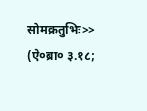सोमक्रतुभिः>> (ऐ०ब्रा० ३.१८;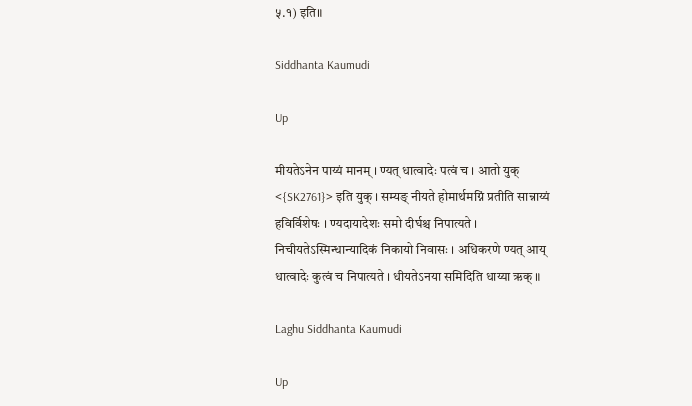५.१) इति॥

Siddhanta Kaumudi

Up

मीयतेऽनेन पाय्यं मानम् । ण्यत् धात्वादेः पत्वं च । आतो युक् <{SK2761}> इति युक् । सम्यङ् नीयते होमार्थमग्निं प्रतीति सान्नाय्यं हविर्विशेषः । ण्यदायादेशः समो दीर्घश्च निपात्यते । निचीयतेऽस्मिन्धान्यादिकं निकायो निवासः । अधिकरणे ण्यत् आय् धात्वादेः कुत्वं च निपात्यते । धीयतेऽनया समिदिति धाय्या ऋक् ॥

Laghu Siddhanta Kaumudi

Up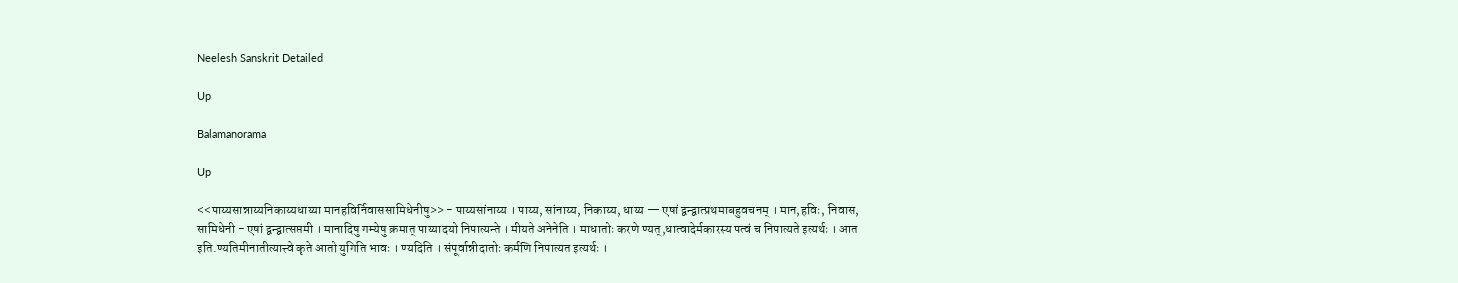Neelesh Sanskrit Detailed

Up

Balamanorama

Up

<<पाय्यसान्नाय्यनिकाय्यधाय्या मानहविर्निवाससामिधेनीषु>> - पाय्यसांनाय्य । पाय्य, सांनाय्य, निकाय्य, धाय्य — एषां द्वन्द्वात्प्रथमाबहुवचनम् । मान,हविः, निवास, सामिधेनी - एषां द्वन्द्वात्सप्तमी । मानादिषु गम्येषु क्रमात् पाय्यादयो निपात्यन्ते । मीयते अनेनेति । माधातोः करणे ण्यत्,धात्वादेर्मकारस्य पत्वं च निपात्यते इत्यर्थः । आत इति.ण्यतिमीनातीत्यात्त्वे कृते आतो युगिति भावः । ण्यदिति । संपूर्वान्नीदातोः कर्मणि निपात्यत इत्यर्थः ।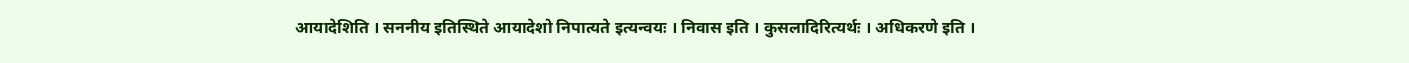आयादेशिति । सननीय इतिस्थिते आयादेशो निपात्यते इत्यन्वयः । निवास इति । कुसलादिरित्यर्थः । अधिकरणे इति ।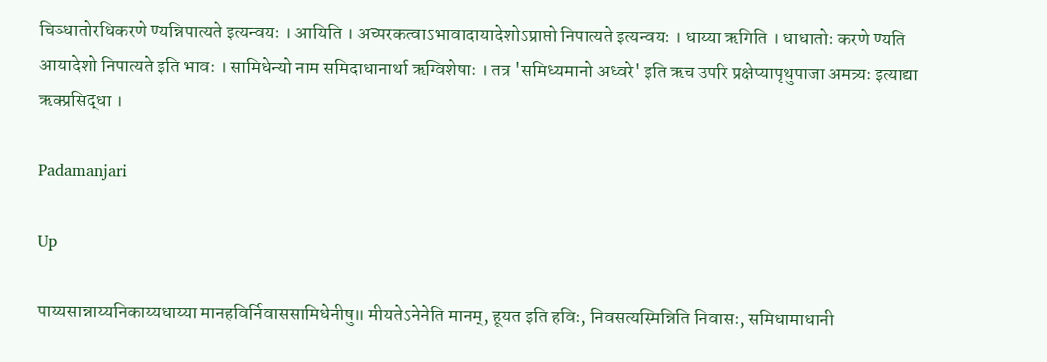चिञ्धातोरधिकरणे ण्यन्निपात्यते इत्यन्वयः । आयिति । अच्परकत्वाऽभावादायादेशोऽप्राप्तो निपात्यते इत्यन्वयः । धाय्या ऋगिति । धाधातोः करणे ण्यति आयादेशो निपात्यते इति भावः । सामिधेन्यो नाम समिदाधानार्था ऋग्विशेषाः । तत्र 'समिध्यमानो अध्वरे' इति ऋच उपरि प्रक्षेप्यापृथुपाजा अमत्र्यः इत्याद्या ऋक्प्रसिद्धा ।

Padamanjari

Up

पाय्यसान्नाय्यनिकाय्यधाय्या मानहविर्निवाससामिधेनीषु॥ मीयतेऽनेनेति मानम्, हूयत इति हविः, निवसत्यस्मिन्निति निवासः, समिधामाधानी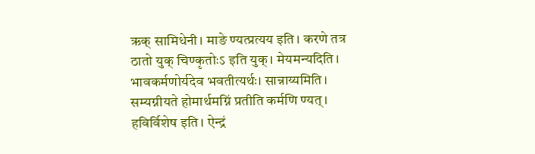ऋक् सामिधेनी। माङे ण्यत्प्रत्यय इति। करणे तत्र ठातो युक् चिण्कृतोःऽ इति युक्। मेयमन्यदिति। भावकर्मणोर्यदेव भवतीत्यर्थः। सान्नाय्यमिति। सम्यग्नीयते होमार्थमग्निं प्रतीति कर्मणि ण्यत्। हविर्विशेष इति। ऐन्द्रं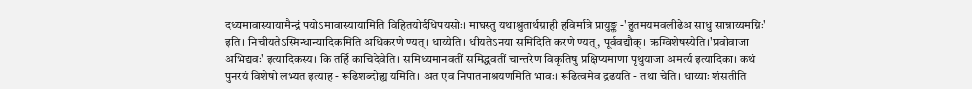दध्यमावास्यायामैन्द्रं पयोऽमावास्यायामिति विहितयोर्दधिपयसोः। माघस्तु यथाश्रुतार्थग्राही हविर्मात्रे प्रायुङ्क्त -'हुतमयमवलीढेअ साधु सान्नाय्यमग्निः' इति। निचीयतेऽस्मिन्धान्यादिकमिति अधिकरणे ण्यत्। धाय्येति। धीयतेऽनया समिदिति करणे ण्यत्, पूर्ववद्यौक्। ऋग्विशेषस्येति।'प्रवोवाजा अभिद्यवः' इत्यादिकस्य। कि तर्हि काचिदेवेति। समिध्यमानवतीं समिद्धवतीं चान्तरेण विकृतिषु प्रक्षिप्यमाणा पृथुयाजा अमर्त्य इत्यादिका। कथं पुनरयं विशेषो लभ्यत इत्याह - रूढिशब्दोह्य यमिति। अत एव निपातनाश्रयणमिति भावः। रूढित्वमेव द्रढयति - तथा चेति। धाय्याः शंसतीति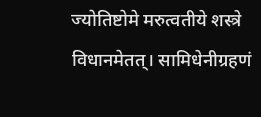ज्योतिष्टोमे मरुत्वतीये शस्त्रे विधानमेतत्। सामिधेनीग्रहणं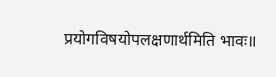प्रयोगविषयोपलक्षणार्थमिति भावः॥